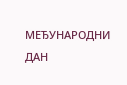МЕЂУНАРОДНИ ДАН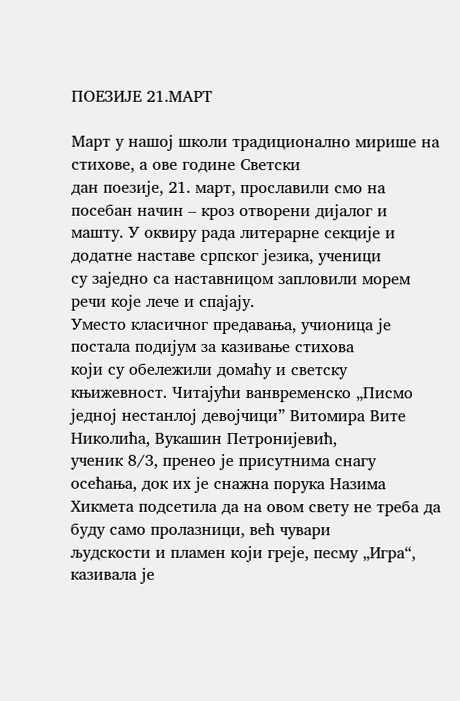ПОЕЗИЈЕ 21.МАРТ

Март у нашој школи традиционално мирише на стихове, а ове године Светски
дан поезије, 21. март, прославили смо на посебан начин – кроз отворени дијалог и
машту. У оквиру рада литерарне секције и додатне наставе српског језика, ученици
су заједно са наставницом запловили морем речи које лече и спајају.
Уместо класичног предавања, учионица је постала подијум за казивање стихова
који су обележили домаћу и светску књижевност. Читајући ванвременско „Писмо
једној нестанлој девојчици” Витомира Вите Николића, Вукашин Петронијевић,
ученик 8/3, пренео је присутнима снагу осећања, док их је снажна порука Назима
Хикмета подсетила да на овом свету не треба да буду само пролазници, већ чувари
људскости и пламен који греје, песму „Игра“, казивала је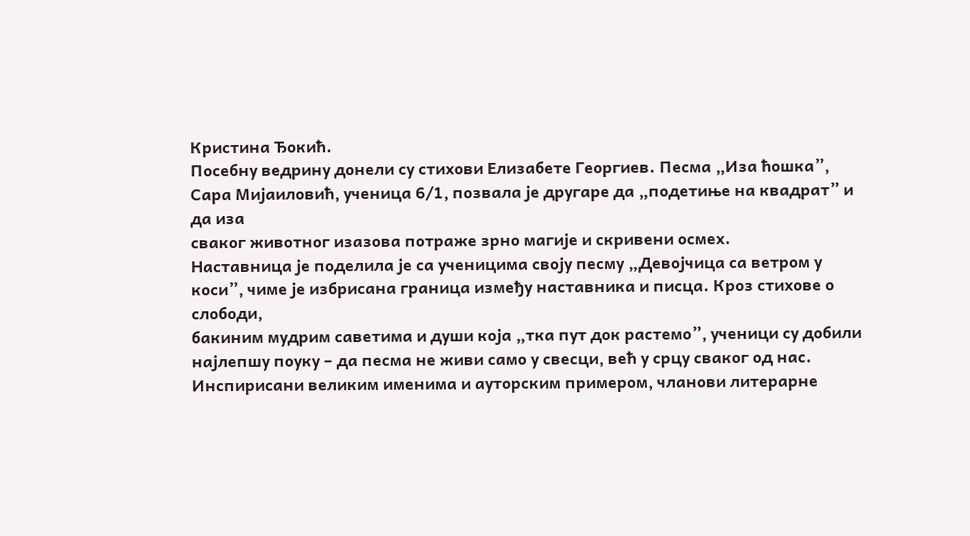Кристина Ђокић.
Посебну ведрину донели су стихови Елизабете Георгиев. Песма „Иза ћошка”,
Сара Мијаиловић, ученица 6/1, позвала је другаре да „подетиње на квадрат” и да иза
сваког животног изазова потраже зрно магије и скривени осмех.
Наставница је поделила је са ученицима своју песму „Девојчица са ветром у
коси”, чиме је избрисана граница између наставника и писца. Кроз стихове о слободи,
бакиним мудрим саветима и души која „тка пут док растемо”, ученици су добили
најлепшу поуку – да песма не живи само у свесци, већ у срцу сваког од нас.
Инспирисани великим именима и ауторским примером, чланови литерарне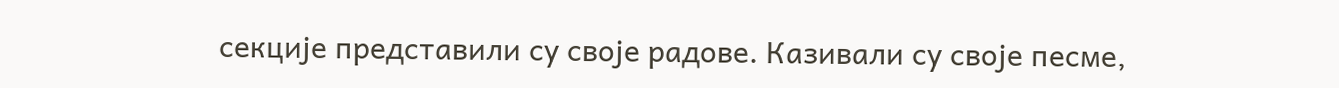секције представили су своје радове. Казивали су своје песме,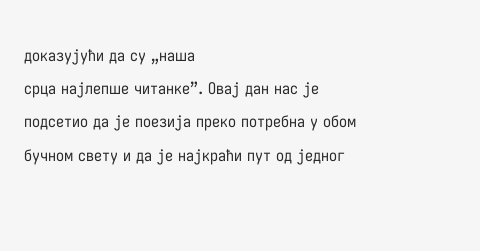доказујући да су „наша
срца најлепше читанке”. Овај дан нас је подсетио да је поезија преко потребна у обом
бучном свету и да је најкраћи пут од једног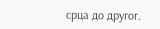срца до другог.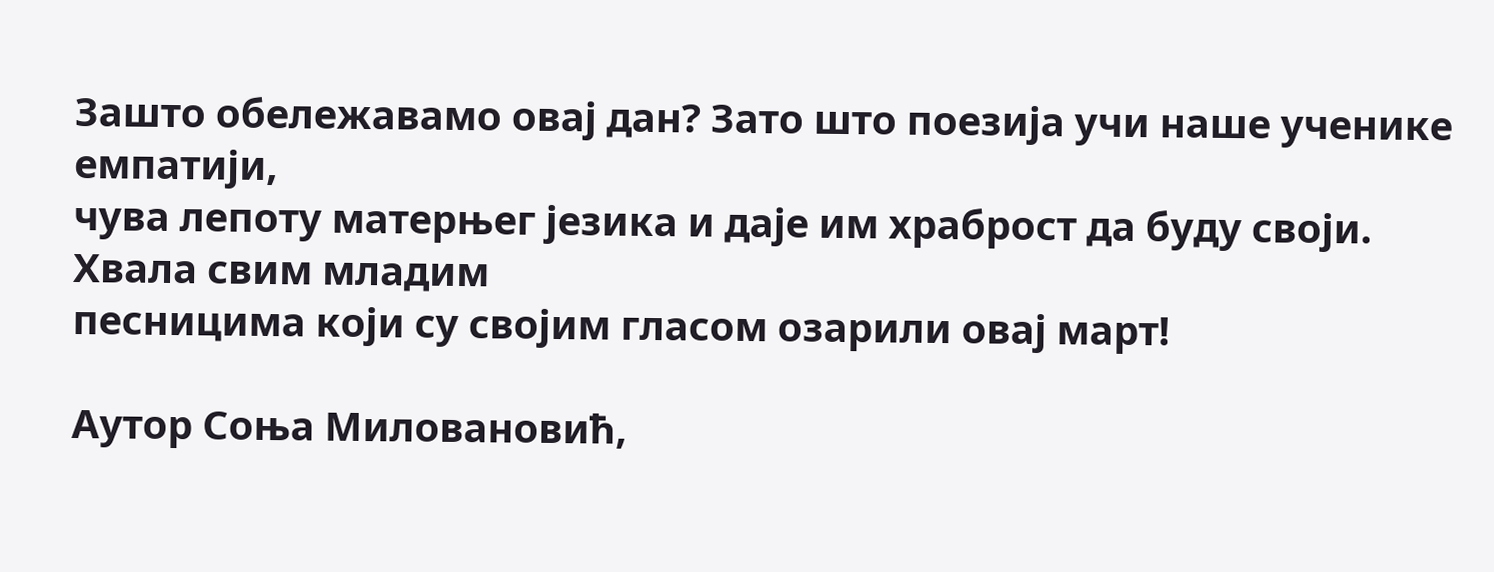Зашто обележавамо овај дан? Зато што поезија учи наше ученике емпатији,
чува лепоту матерњег језика и даје им храброст да буду своји. Хвала свим младим
песницима који су својим гласом озарили овај март!

Аутор Соња Миловановић,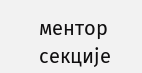ментор секције